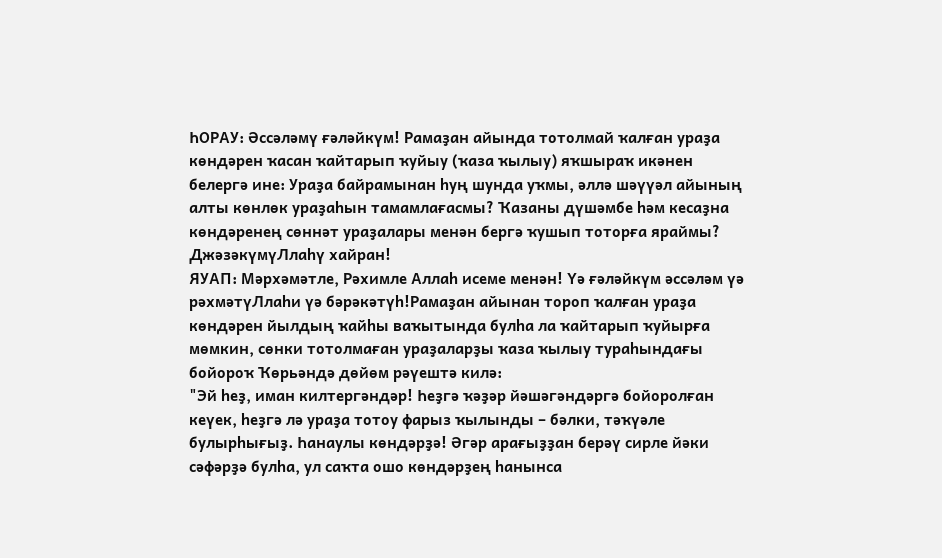ҺОРАУ: Әссәләмү ғәләйкүм! Рамаҙан айында тотолмай ҡалған ураҙа көндәрен ҡасан ҡайтарып ҡуйыу (ҡаза ҡылыу) яҡшыраҡ икәнен белергә ине: Ураҙа байрамынан һуң шунда уҡмы, әллә шәүүәл айының алты көнлөк ураҙаһын тамамлағасмы? Ҡазаны дүшәмбе һәм кесаҙна көндәренең сөннәт ураҙалары менән бергә ҡушып тоторға яраймы? ДжәзәкүмүЛлаһү хайран!
ЯУАП: Мәрхәмәтле, Рәхимле Аллаһ исеме менән! Үә ғәләйкүм әссәләм үә рәхмәтүЛлаһи үә бәрәкәтүһ!Рамаҙан айынан тороп ҡалған ураҙа көндәрен йылдың ҡайһы ваҡытында булһа ла ҡайтарып ҡуйырға мөмкин, сөнки тотолмаған ураҙаларҙы ҡаза ҡылыу тураһындағы бойороҡ Ҡөрьәндә дөйөм рәүештә килә:
"Эй һеҙ, иман килтергәндәр! Һеҙгә ҡәҙәр йәшәгәндәргә бойоролған кеүек, һеҙгә лә ураҙа тотоу фарыз ҡылынды – бәлки, тәҡүәле булырһығыҙ. Һанаулы көндәрҙә! Әгәр арағыҙҙан берәү сирле йәки сәфәрҙә булһа, ул саҡта ошо көндәрҙең һанынса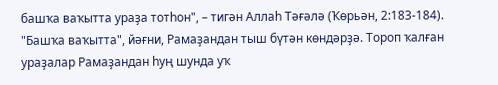башҡа ваҡытта ураҙа тотһон", – тигән Аллаһ Тәғәлә (Ҡөрьән, 2:183-184).
"Башҡа ваҡытта", йәғни, Рамаҙандан тыш бүтән көндәрҙә. Тороп ҡалған ураҙалар Рамаҙандан һуң шунда уҡ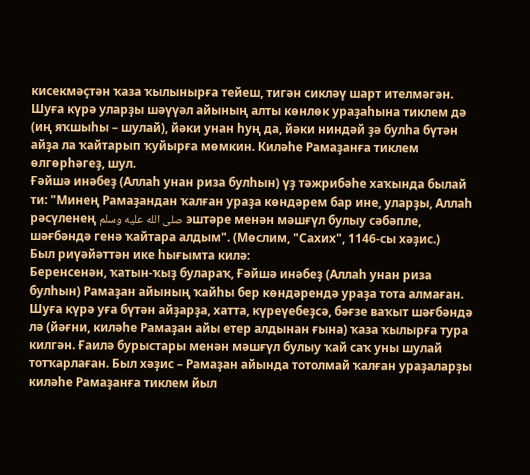кисекмәҫтән ҡаза ҡылынырға тейеш, тигән сикләү шарт ителмәгән. Шуға күрә уларҙы шәүүәл айының алты көнлөк ураҙаһына тиклем дә (иң яҡшыһы – шулай), йәки унан һуң да, йәки ниндәй ҙә булһа бүтән айҙа ла ҡайтарып ҡуйырға мөмкин. Киләһе Рамаҙанға тиклем өлгөрһәгеҙ, шул.
Ғәйшә инәбеҙ (Аллаһ унан риза булһын) үҙ тәжрибәһе хаҡында былай ти: "Минең Рамаҙандан ҡалған ураҙа көндәрем бар ине, уларҙы, Аллаһ рәсүленең صلى الله عليه وسلم эштәре менән мәшғүл булыу сәбәпле, шәғбәндә генә ҡайтара алдым". (Мөслим, "Сахих", 1146-сы хәҙис.)
Был риүәйәттән ике һығымта килә:
Беренсенән, ҡатын-ҡыҙ булараҡ, Ғәйшә инәбеҙ (Аллаһ унан риза булһын) Рамаҙан айының ҡайһы бер көндәрендә ураҙа тота алмаған. Шуға күрә уға бүтән айҙарҙа, хатта, күреүебеҙсә, бәғзе ваҡыт шәғбәндә лә (йәғни, киләһе Рамаҙан айы етер алдынан ғына) ҡаза ҡылырға тура килгән. Ғаилә бурыстары менән мәшғүл булыу ҡай саҡ уны шулай тотҡарлаған. Был хәҙис – Рамаҙан айында тотолмай ҡалған ураҙаларҙы киләһе Рамаҙанға тиклем йыл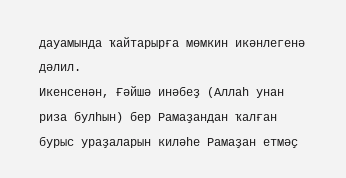дауамында ҡайтарырға мөмкин икәнлегенә дәлил.
Икенсенән, Ғәйшә инәбеҙ (Аллаһ унан риза булһын) бер Рамаҙандан ҡалған бурыс ураҙаларын киләһе Рамаҙан етмәҫ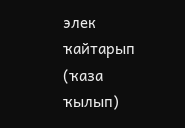элек ҡайтарып (ҡаза ҡылып)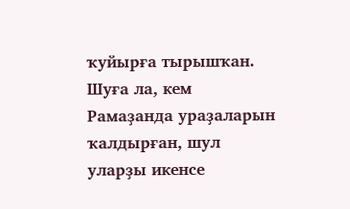ҡуйырға тырышҡан. Шуға ла, кем Рамаҙанда ураҙаларын ҡалдырған, шул уларҙы икенсе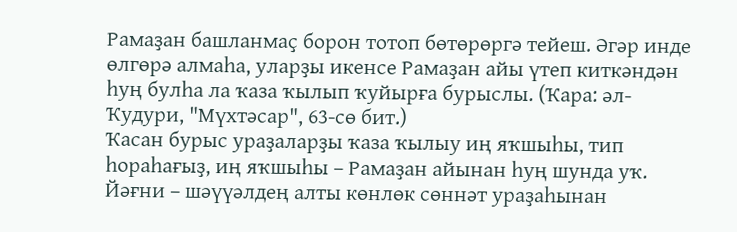Рамаҙан башланмаҫ борон тотоп бөтөрөргә тейеш. Әгәр инде өлгөрә алмаһа, уларҙы икенсе Рамаҙан айы үтеп киткәндән һуң булһа ла ҡаза ҡылып ҡуйырға бурыслы. (Ҡара: әл-Ҡудури, "Мүхтәсар", 63-сө бит.)
Ҡасан бурыс ураҙаларҙы ҡаза ҡылыу иң яҡшыһы, тип һораһағыҙ, иң яҡшыһы – Рамаҙан айынан һуң шунда уҡ. Йәғни – шәүүәлдең алты көнлөк сөннәт ураҙаһынан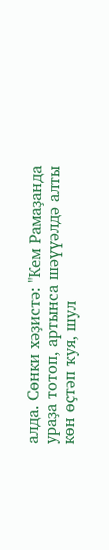алда. Сөнки хәҙистә: "Кем Рамаҙанда ураҙа тотоп, артынса шәүүәлдә алты көн өҫтәп ҡуя, шул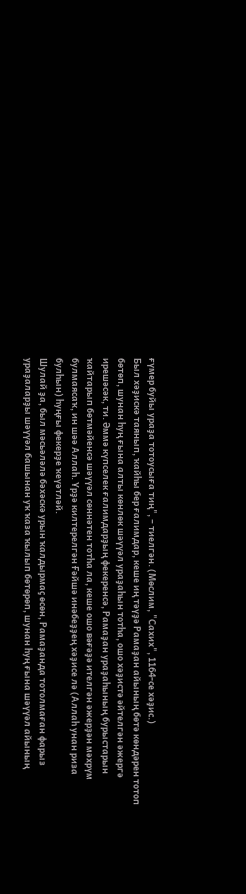ғүмер буйы ураҙа тотоусыға тиң", – тиелгән. (Мөслим, "Сахих", 1164-се хәҙис.)
Был хәҙискә таянып, ҡайһы бер ғалимдар, кеше иң тәүҙә Рамаҙан айының бөтә көндәрен тотоп бөтөп, шунан һуң ғына алты көнлөк шәүүәл ураҙаһын тотһа, ошо хәҙистә әйтелгән әжергә ирешәсәк, ти. Әммә күпселек ғалимдарҙың фекеренсә, Рамаҙан ураҙаһының бурыстарын ҡайтарып бөтмәйенсә шәүүәл сөннәтен тотһа ла, кеше ошо вәғәҙә ителгән әжерҙән мәхрүм булмаясаҡ, ин шәә Аллаһ. Үрҙә килтерелгән Ғәйшә инәбеҙҙең хәҙисе лә (Аллаһ унан риза булһын) һуңғы фекерҙе ҡеүәтләй.
Шулай ҙа, был мәсьәләлә бәхәскә урын ҡалдырмаҫ өсөн, Рамаҙанда тотолмаған фарыз ураҙаларҙы шәүүәл башынан уҡ ҡаза ҡылып бөтөрөп, шунан һуң ғына шәүүәл айының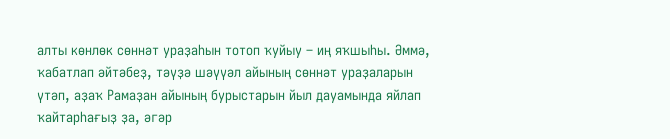алты көнлөк сөннәт ураҙаһын тотоп ҡуйыу – иң яҡшыһы. Әммә, ҡабатлап әйтәбеҙ, тәүҙә шәүүәл айының сөннәт ураҙаларын үтәп, аҙаҡ Рамаҙан айының бурыстарын йыл дауамында яйлап ҡайтарһағыҙ ҙа, әгәр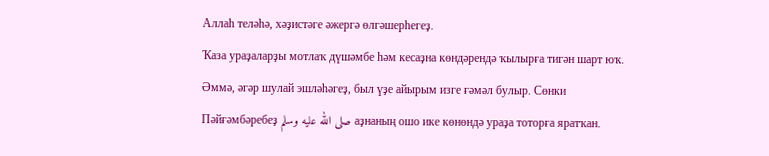Аллаһ теләһә, хәҙистәге әжергә өлгәшерһегеҙ.
Ҡаза ураҙаларҙы мотлаҡ дүшәмбе һәм кесаҙна көндәрендә ҡылырға тигән шарт юҡ. Әммә, әгәр шулай эшләһәгеҙ, был үҙе айырым изге ғәмәл булыр. Сөнки Пәйғәмбәребеҙ صلى الله عليه وسلم аҙнаның ошо ике көнөндә ураҙа тоторға яратҡан.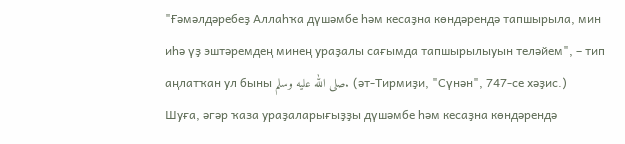"Ғәмәлдәребеҙ Аллаһҡа дүшәмбе һәм кесаҙна көндәрендә тапшырыла, мин иһә үҙ эштәремдең минең ураҙалы сағымда тапшырылыуын теләйем", – тип аңлатҡан ул быны صلى الله عليه وسلم. (әт-Тирмиҙи, "Сүнән", 747-се хәҙис.)
Шуға, әгәр ҡаза ураҙаларығыҙҙы дүшәмбе һәм кесаҙна көндәрендә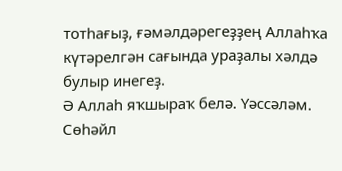тотһағыҙ, ғәмәлдәрегеҙҙең Аллаһҡа күтәрелгән сағында ураҙалы хәлдә булыр инегеҙ.
Ә Аллаһ яҡшыраҡ белә. Үәссәләм.
Сөһәйл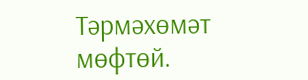Тәрмәхөмәт мөфтөй.